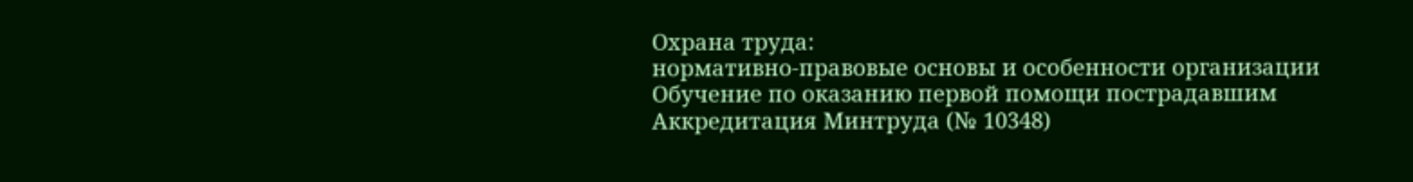Охрана труда:
нормативно-правовые основы и особенности организации
Обучение по оказанию первой помощи пострадавшим
Аккредитация Минтруда (№ 10348)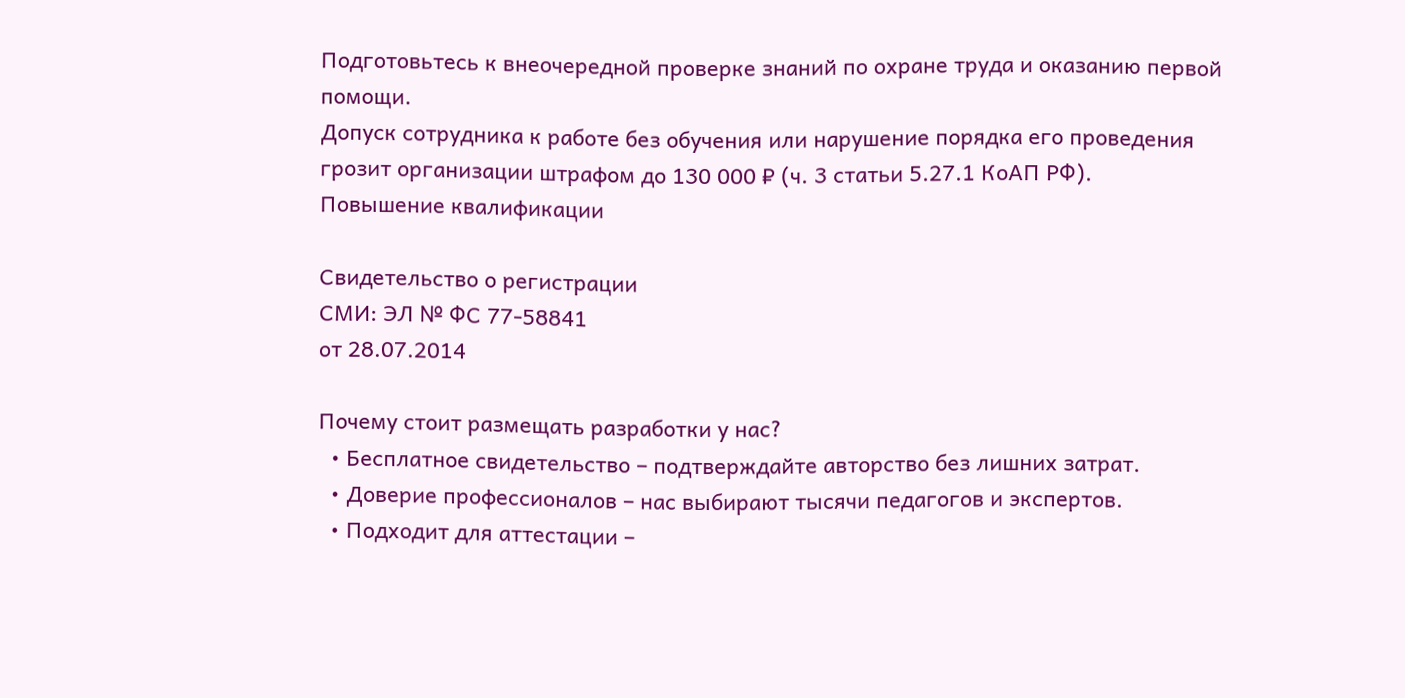Подготовьтесь к внеочередной проверке знаний по охране труда и оказанию первой помощи.
Допуск сотрудника к работе без обучения или нарушение порядка его проведения
грозит организации штрафом до 130 000 ₽ (ч. 3 статьи 5.27.1 КоАП РФ).
Повышение квалификации

Свидетельство о регистрации
СМИ: ЭЛ № ФС 77-58841
от 28.07.2014

Почему стоит размещать разработки у нас?
  • Бесплатное свидетельство – подтверждайте авторство без лишних затрат.
  • Доверие профессионалов – нас выбирают тысячи педагогов и экспертов.
  • Подходит для аттестации –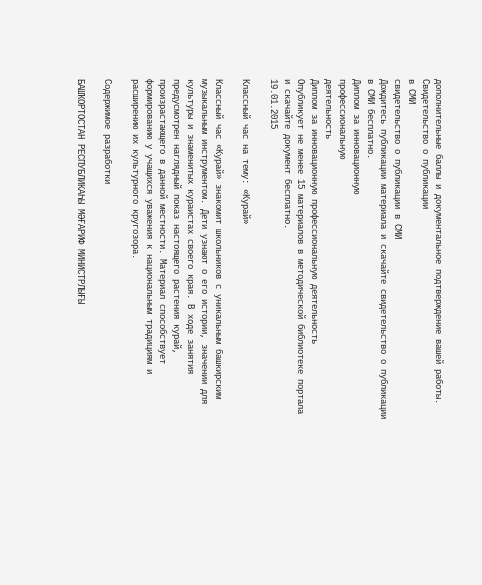дополнительные баллы и документальное подтверждение вашей работы.
Свидетельство о публикации
в СМИ
свидетельство о публикации в СМИ
Дождитесь публикации материала и скачайте свидетельство о публикации в СМИ бесплатно.
Диплом за инновационную
профессиональную
деятельность
Диплом за инновационную профессиональную деятельность
Опубликует не менее 15 материалов в методической библиотеке портала и скачайте документ бесплатно.
19.01.2015

Классный час на тему: «Курай»

Классный час «Курай» знакомит школьников с уникальным башкирским музыкальным инструментом. Дети узнают о его истории, значении для культуры и знаменитых кураистах своего края. В ходе занятия предусмотрен наглядный показ настоящего растения курай, произрастающего в данной местности. Материал способствует формированию у учащихся уважения к национальным традициям и расширению их культурного кругозора.

Содержимое разработки

БАШҠОРТОСТАН РЕСПУБЛИКАҺЫ МӘҒАРИФ МИНИСТРЛЫҒЫ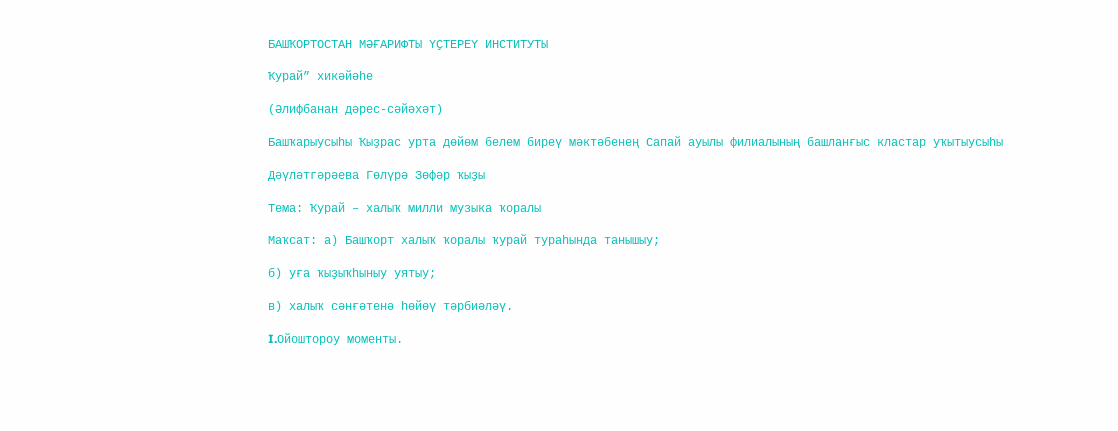БАШҠОРТОСТАН МӘҒАРИФТЫ ҮҪТЕРЕҮ ИНСТИТУТЫ

Ҡурай” хикәйәһе

(Әлифбанан дәрес-сәйәхәт)

Башҡарыусыһы Ҡыҙрас урта дөйөм белем биреү мәктәбенең Сапай ауылы филиалының башланғыс кластар уҡытыусыһы

Дәүләтгәрәева Гөлүрә Зөфәр ҡыҙы

Тема: Ҡурай – халыҡ милли музыка ҡоралы

Маҡсат: а) Башҡорт халыҡ ҡоралы ҡурай тураһында танышыу;

б) уға ҡыҙыҡһыныу уятыу;

в) халыҡ сәнғәтенә һөйөү тәрбиәләү.

I.Ойоштороу моменты.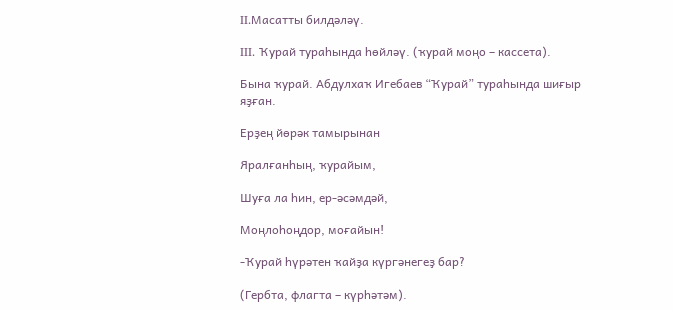II.Масатты билдәләү.

III. Ҡурай тураһында һөйләү. (ҡурай моңо – кассета).

Бына ҡурай. Абдулхаҡ Игебаев “Ҡурай” тураһында шиғыр яҙған.

Ерҙең йөрәк тамырынан

Яралғанһың, ҡурайым,

Шуға ла һин, ер-әсәмдәй,

Моңлоһоңдор, моғайын!

-Ҡурай һүрәтен ҡайҙа күргәнегеҙ бар?

(Гербта, флагта – күрһәтәм).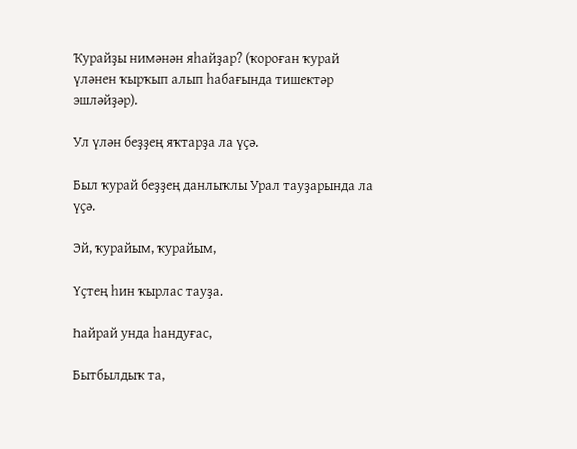Ҡурайҙы нимәнән яһайҙар? (ҡороған ҡурай үләнен ҡырҡып алып һабағында тишектәр эшләйҙәр).

Ул үлән беҙҙең яҡтарҙа ла үҫә.

Был ҡурай беҙҙең данлыҡлы Урал тауҙарында ла үҫә.

Эй, ҡурайым, ҡурайым,

Үҫтең һин ҡырлас тауҙа.

Һайрай унда һандуғас,

Бытбылдыҡ та,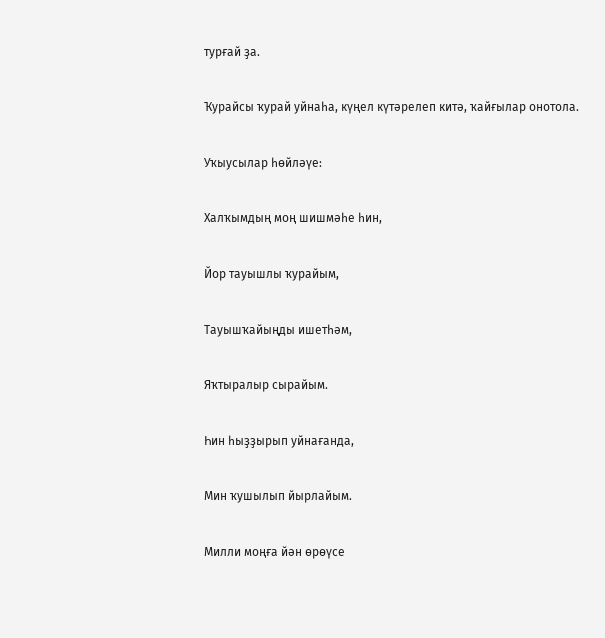турғай ҙа.

Ҡурайсы ҡурай уйнаһа, күңел күтәрелеп китә, ҡайғылар онотола.

Уҡыусылар һөйләүе:

Халҡымдың моң шишмәһе һин,

Йор тауышлы ҡурайым,

Тауышҡайыңды ишетһәм,

Яҡтыралыр сырайым.

Һин һыҙҙырып уйнағанда,

Мин ҡушылып йырлайым.

Милли моңға йән өрөүсе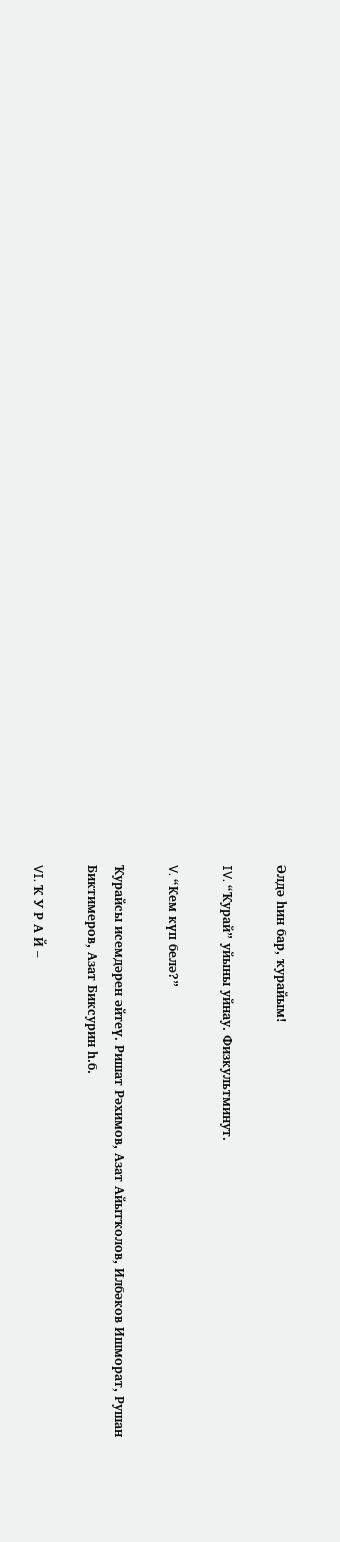Әлдә һин бар, ҡурайым!

IV. “Ҡурай” уйыны уйнау. Физкультминут.

V. “Кем күп белә?”

Ҡурайсы исемдәрен әйтеү. Ришат Рәхимов, Азат Айытҡолов, Илбәков Ишморат, Рушан Биктимеров, Азат Биксурин һ.б.

VI. Ҡ У Р А Й –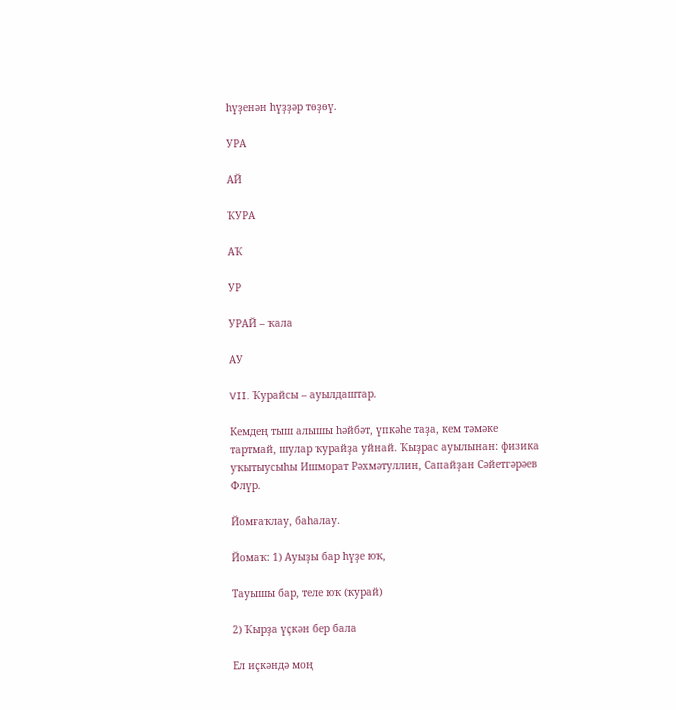һүҙенән һүҙҙәр төҙөү.

УРА

АЙ

ҠУРА

АҠ

УР

УРАЙ – ҡала

АУ

VII. Ҡурайсы – ауылдаштар.

Кемдең тыш алышы һәйбәт, үпкәһе таҙа, кем тәмәке тартмай, шулар ҡурайҙа уйнай. Ҡыҙрас ауылынан: физика уҡытыусыһы Ишморат Рәхмәтуллин, Сапайҙан Сәйетгәрәев Флүр.

Йомғаҡлау, баһалау.

Йомаҡ: 1) Ауыҙы бар һүҙе юҡ,

Тауышы бар, теле юҡ (ҡурай)

2) Ҡырҙа үҫкән бер бала

Ел иҫкәндә моң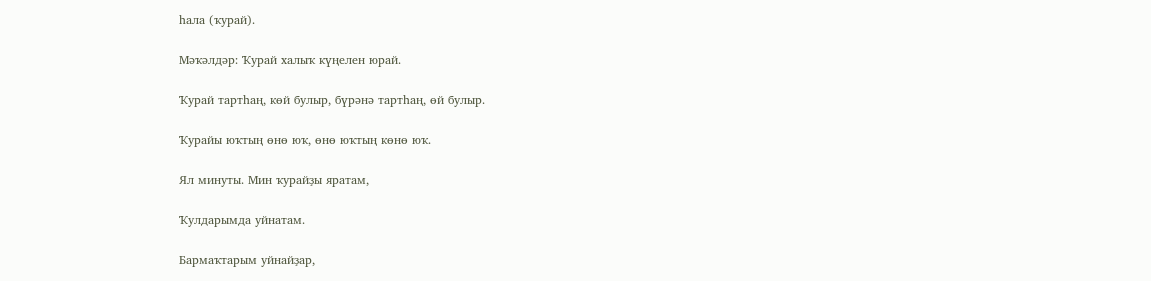һала (ҡурай).

Мәҡәлдәр: Ҡурай халыҡ күңелен юрай.

Ҡурай тартһаң, көй булыр, бүрәнә тартһаң, өй булыр.

Ҡурайы юҡтың өнө юҡ, өнө юҡтың көнө юҡ.

Ял минуты. Мин ҡурайҙы яратам,

Ҡулдарымда уйнатам.

Бармаҡтарым уйнайҙар,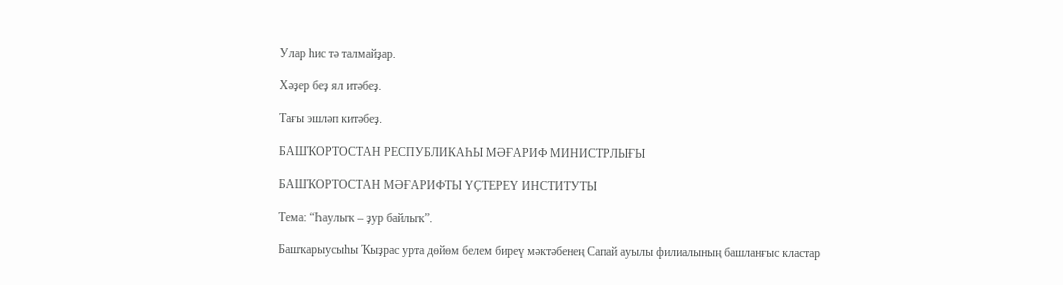Улар һис тә талмайҙар.

Хәҙер беҙ ял итәбеҙ.

Тағы эшләп китәбеҙ.

БАШҠОРТОСТАН РЕСПУБЛИКАҺЫ МӘҒАРИФ МИНИСТРЛЫҒЫ

БАШҠОРТОСТАН МӘҒАРИФТЫ ҮҪТЕРЕҮ ИНСТИТУТЫ

Тема: “Һаулыҡ – ҙур байлыҡ”.

Башҡарыусыһы Ҡыҙрас урта дөйөм белем биреү мәктәбенең Сапай ауылы филиалының башланғыс кластар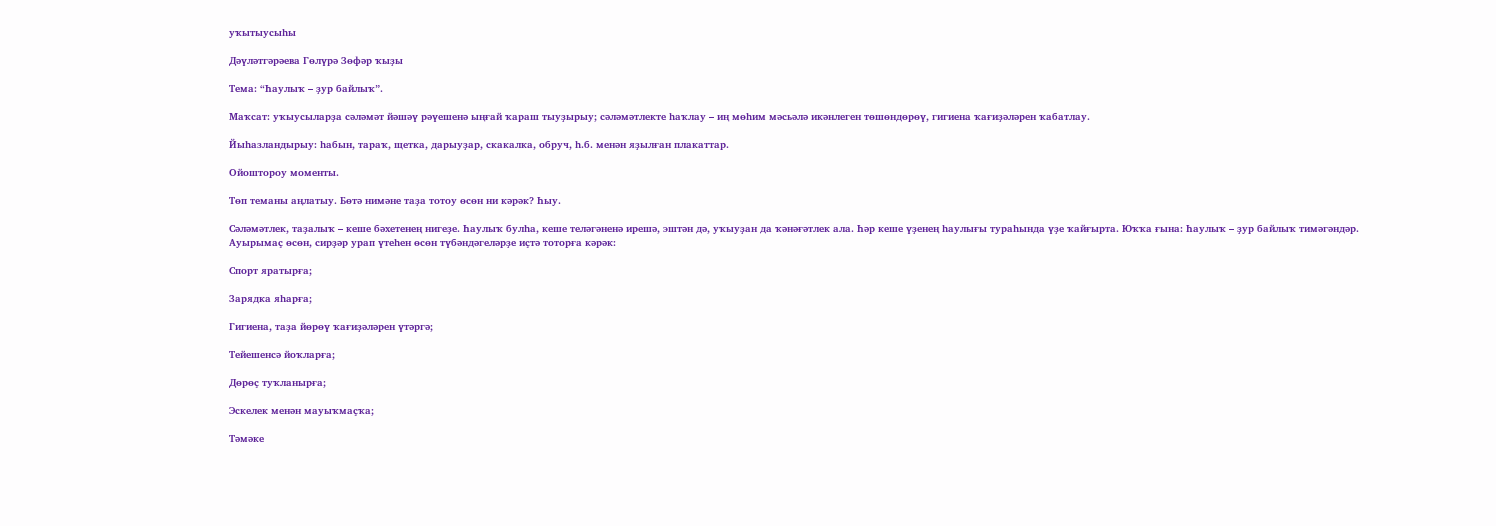уҡытыусыһы

Дәүләтгәрәева Гөлүрә Зөфәр ҡыҙы

Тема: “Һаулыҡ – ҙур байлыҡ”.

Маҡсат: уҡыусыларҙа сәләмәт йәшәү рәүешенә ыңғай ҡараш тыуҙырыу; сәләмәтлекте һаҡлау – иң мөһим мәсьәлә икәнлеген төшөндөрөү, гигиена ҡағиҙәләрен ҡабатлау.

Йыһазландырыу: һабын, тараҡ, щетка, дарыуҙар, скакалка, обруч, һ.б. менән яҙылған плакаттар.

Ойоштороу моменты.

Төп теманы аңлатыу. Бөтә нимәне таҙа тотоу өсөн ни кәрәк? Һыу.

Сәләмәтлек, таҙалыҡ – кеше бәхетенең нигеҙе. Һаулыҡ булһа, кеше теләгәненә ирешә, эштән дә, уҡыуҙан да ҡәнәғәтлек ала. Һәр кеше үҙенең һаулығы тураһында үҙе ҡайғырта. Юҡҡа ғына: Һаулыҡ – ҙур байлыҡ тимәгәндәр. Ауырымаҫ өсөн, сирҙәр урап үтеһен өсөн түбәндәгеләрҙе иҫтә тоторға кәрәк:

Спорт яратырға;

Зарядка яһарға;

Гигиена, таҙа йөрөү ҡағиҙәләрен үтәргә;

Тейешенсә йоҡларға;

Дөрөҫ туҡланырға;

Эскелек менән мауыҡмаҫҡа;

Тәмәке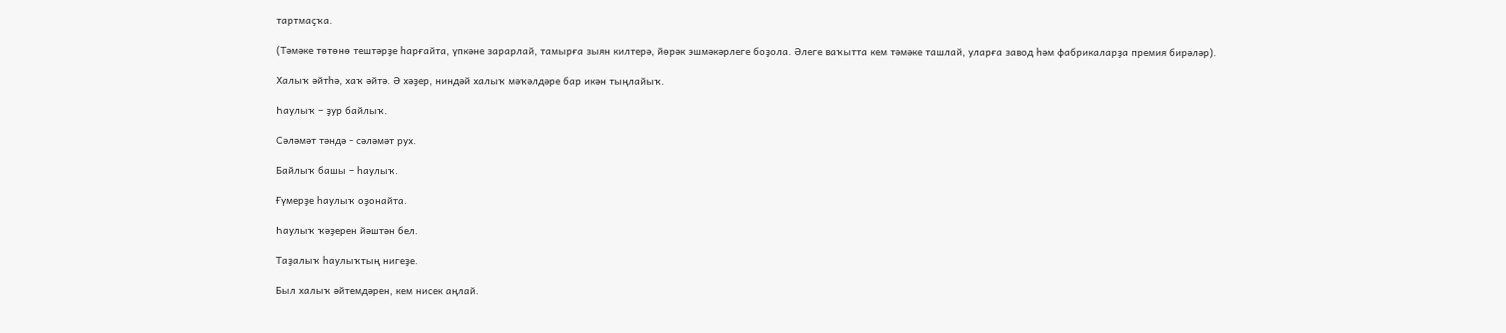тартмаҫҡа.

(Тәмәке төтөнө тештәрҙе һарғайта, үпкәне зарарлай, тамырға зыян килтерә, йөрәк эшмәкәрлеге боҙола. Әлеге ваҡытта кем тәмәке ташлай, уларға завод һәм фабрикаларҙа премия бирәләр).

Халыҡ әйтһә, хаҡ әйтә. Ә хәҙер, ниндәй халыҡ мәҡәлдәре бар икән тыңлайыҡ.

Һаулыҡ – ҙур байлыҡ.

Сәләмәт тәндә - сәләмәт рух.

Байлыҡ башы – һаулыҡ.

Ғүмерҙе һаулыҡ оҙонайта.

Һаулыҡ ҡәҙерен йәштән бел.

Таҙалыҡ һаулыҡтың нигеҙе.

Был халыҡ әйтемдәрен, кем нисек аңлай.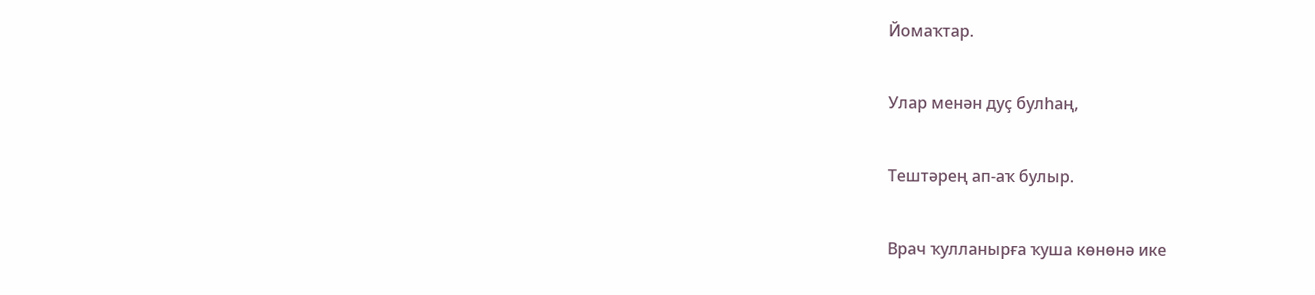Йомаҡтар.

Улар менән дуҫ булһаң,

Тештәрең ап-аҡ булыр.

Врач ҡулланырға ҡуша көнөнә ике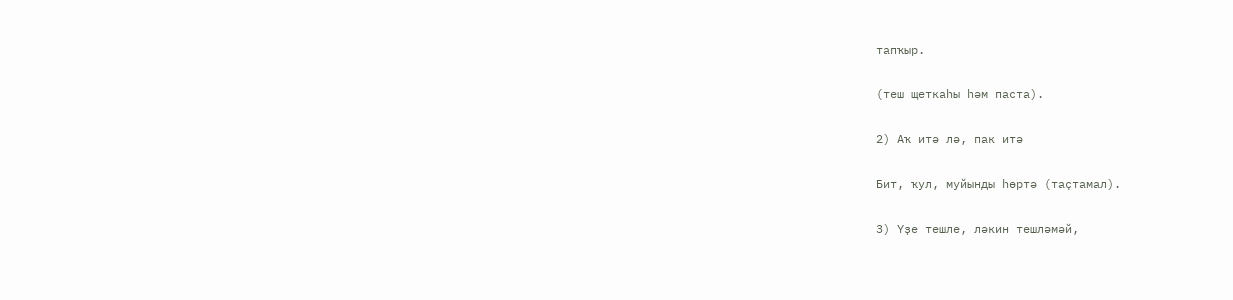тапҡыр.

(теш щеткаһы һәм паста).

2) Аҡ итә лә, пак итә

Бит, ҡул, муйынды һөртә (таҫтамал).

3) Үҙе тешле, ләкин тешләмәй,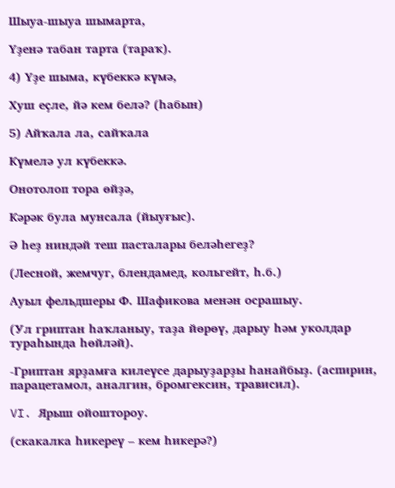Шыуа-шыуа шымарта,

Үҙенә табан тарта (тараҡ).

4) Үҙе шыма, күбеккә күмә,

Хуш еҫле, йә кем белә? (һабын)

5) Айҡала ла, сайҡала

Күмелә ул күбеккә.

Онотолоп тора өйҙә,

Кәрәк була мунсала (йыуғыс).

Ә һеҙ ниндәй теш пасталары беләһегеҙ?

(Лесной, жемчуг, блендамед, кольгейт, һ.б.)

Ауыл фельдшеры Ф. Шафикова менән осрашыу.

(Ул гриптан һаҡланыу, таҙа йөрөү, дарыу һәм уколдар тураһында һөйләй).

-Гриптан ярҙамға килеүсе дарыуҙарҙы һанайбыҙ. (аспирин, парацетамол, аналгин, бромгексин, трависил).

VI. Ярыш ойоштороу.

(скакалка һикереү – кем һикерә?)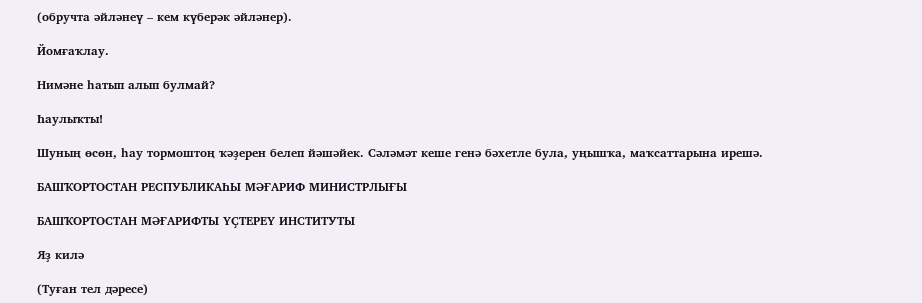(обручта әйләнеү – кем күберәк әйләнер).

Йомғаҡлау.

Нимәне һатып алып булмай?

Һаулыҡты!

Шуның өсөн, һау тормоштоң ҡәҙерен белеп йәшәйек. Сәләмәт кеше генә бәхетле була, уңышҡа, маҡсаттарына ирешә.

БАШҠОРТОСТАН РЕСПУБЛИКАҺЫ МӘҒАРИФ МИНИСТРЛЫҒЫ

БАШҠОРТОСТАН МӘҒАРИФТЫ ҮҪТЕРЕҮ ИНСТИТУТЫ

Яҙ килә

(Туған тел дәресе)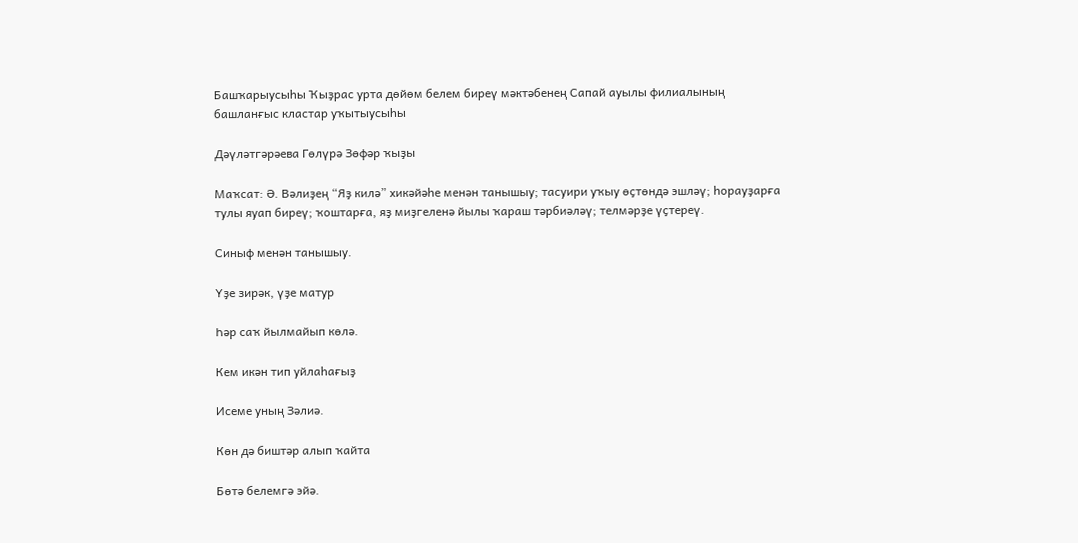Башҡарыусыһы Ҡыҙрас урта дөйөм белем биреү мәктәбенең Сапай ауылы филиалының башланғыс кластар уҡытыусыһы

Дәүләтгәрәева Гөлүрә Зөфәр ҡыҙы

Маҡсат: Ә. Вәлиҙең “Яҙ килә” хикәйәһе менән танышыу; тасуири уҡыу өҫтөндә эшләү; һорауҙарға тулы яуап биреү; ҡоштарға, яҙ миҙгеленә йылы ҡараш тәрбиәләү; телмәрҙе үҫтереү.

Синыф менән танышыу.

Үҙе зирәк, үҙе матур

Һәр саҡ йылмайып көлә.

Кем икән тип уйлаһағыҙ

Исеме уның Зәлиә.

Көн дә биштәр алып ҡайта

Бөтә белемгә эйә.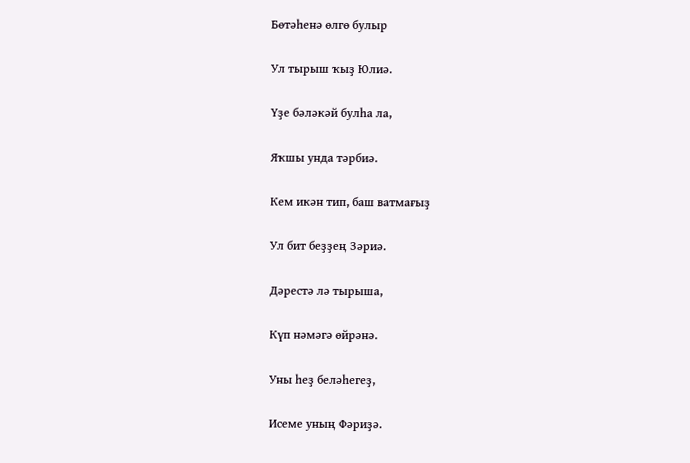Бөтәһенә өлгө булыр

Ул тырыш ҡыҙ Юлиә.

Үҙе бәләкәй булһа ла,

Яҡшы унда тәрбиә.

Кем икән тип, баш ватмағыҙ

Ул бит беҙҙең Зәриә.

Дәрестә лә тырыша,

Күп нәмәгә өйрәнә.

Уны һеҙ беләһегеҙ,

Исеме уның Фәриҙә.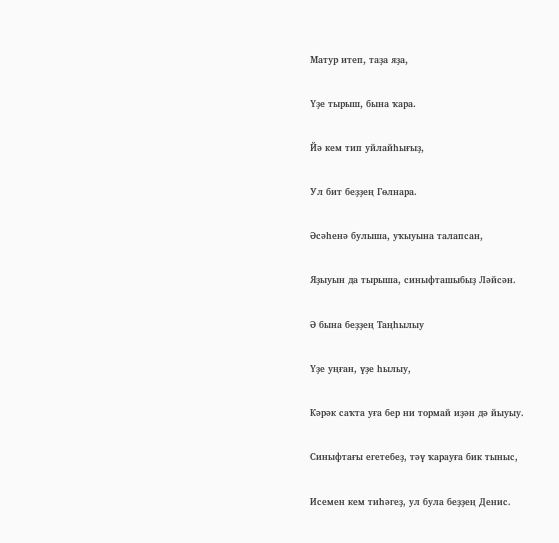Матур итеп, таҙа яҙа,

Үҙе тырыш, бына ҡара.

Йә кем тип уйлайһығыҙ,

Ул бит беҙҙең Гөлнара.

Әсәһенә булыша, уҡыуына талапсан,

Яҙыуын да тырыша, синыфташыбыҙ Ләйсән.

Ә бына беҙҙең Таңһылыу

Үҙе уңған, үҙе һылыу,

Кәрәк саҡта уға бер ни тормай иҙән дә йыуыу.

Синыфтағы егетебеҙ, тәү ҡарауға бик тыныс,

Исемен кем тиһәгеҙ, ул була беҙҙең Денис.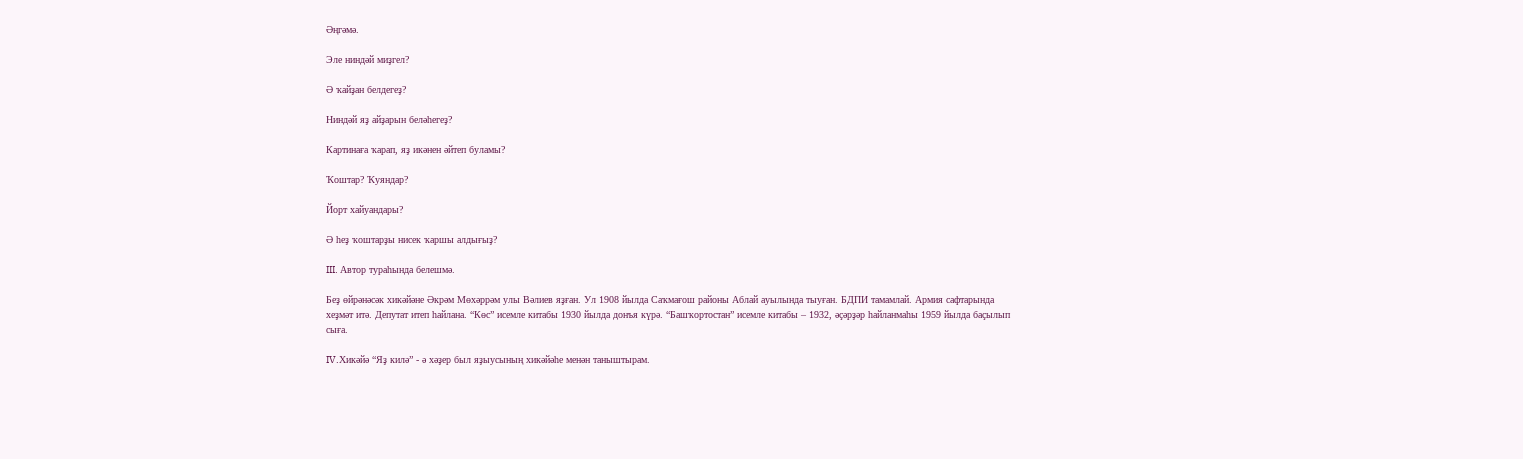Әңгәмә.

Эле ниндәй миҙгел?

Ә ҡайҙан белдегеҙ?

Ниндәй яҙ айҙарын беләһегеҙ?

Картинаға ҡарап, яҙ икәнен әйтеп буламы?

Ҡоштар? Ҡуяндар?

Йорт хайуандары?

Ә һеҙ ҡоштарҙы нисек ҡаршы алдығыҙ?

III. Автор тураһында белешмә.

Беҙ өйрәнәсәк хикәйәне Әкрәм Мөхәррәм улы Вәлиев яҙған. Ул 1908 йылда Саҡмағош районы Аблай ауылында тыуған. БДПИ тамамлай. Армия сафтарында хеҙмәт итә. Депутат итеп һайлана. “Көс” исемле китабы 1930 йылда донъя күрә. “Башҡортостан” исемле китабы – 1932, әҫәрҙәр һайланмаһы 1959 йылда баҫылып сыға.

IV.Хикәйә “Яҙ килә” - ә хәҙер был яҙыусының хикәйәһе менән таныштырам.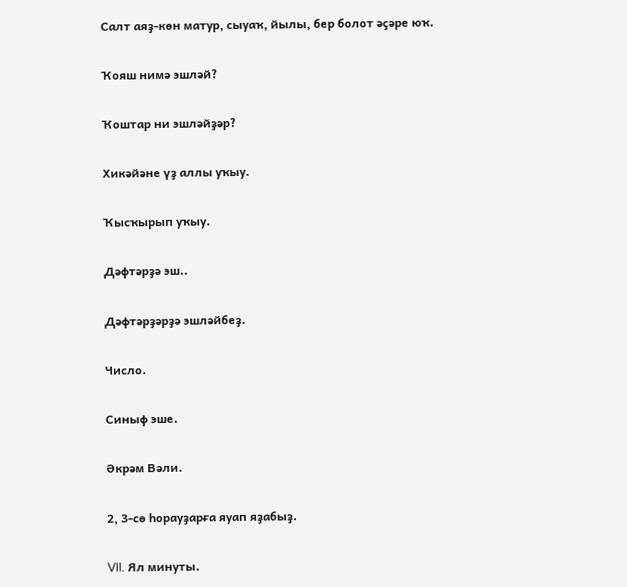Салт аяҙ-көн матур, сыуаҡ, йылы, бер болот әҫәре юҡ.

Ҡояш нимә эшләй?

Ҡоштар ни эшләйҙәр?

Хикәйәне үҙ аллы уҡыу.

Ҡысҡырып уҡыу.

Дәфтәрҙә эш..

Дәфтәрҙәрҙә эшләйбеҙ.

Число.

Синыф эше.

Әкрәм Вәли.

2, 3-сө һорауҙарға яуап яҙабыҙ.

VII. Ял минуты.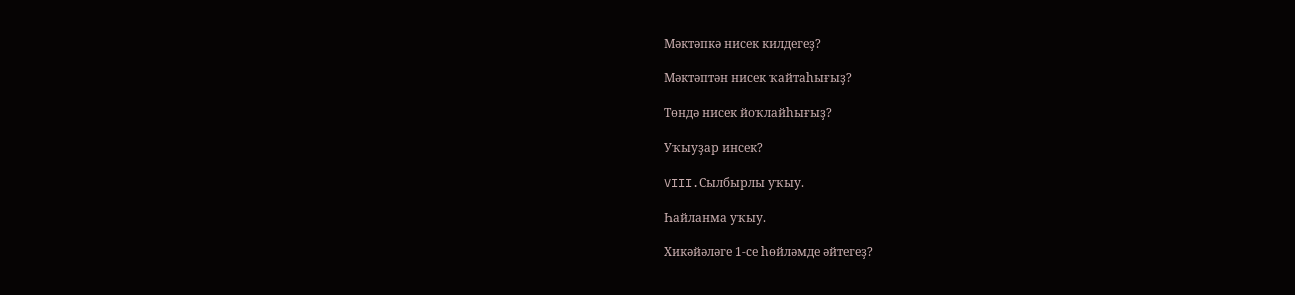Мәктәпкә нисек килдегеҙ?

Мәктәптән нисек ҡайтаһығыҙ?

Төндә нисек йоҡлайһығыҙ?

Уҡыуҙар инсек?

VIII.Сылбырлы уҡыу.

Һайланма уҡыу.

Хикәйәләге 1-се һөйләмде әйтегеҙ?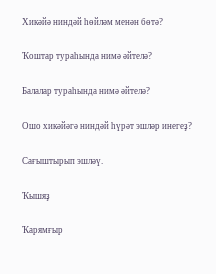Хикәйә ниндәй һөйләм менән бөтә?

Ҡоштар тураһында нимә әйтелә?

Балалар тураһында нимә әйтелә?

Ошо хикәйәгә ниндәй һүрәт эшләр инегеҙ?

Сағыштырып эшләү.

Ҡышяҙ

Ҡарямғыр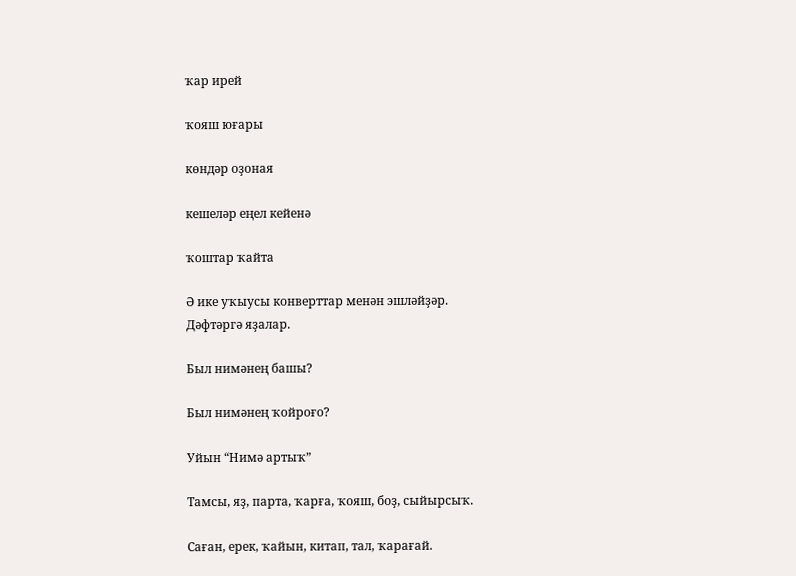ҡар ирей

ҡояш юғары

көндәр оҙоная

кешеләр еңел кейенә

ҡоштар ҡайта

Ә ике уҡыусы конверттар менән эшләйҙәр. Дәфтәргә яҙалар.

Был нимәнең башы?

Был нимәнең ҡойроғо?

Уйын “Нимә артыҡ”

Тамсы, яҙ, парта, ҡарға, ҡояш, боҙ, сыйырсыҡ.

Саған, ерек, ҡайын, китап, тал, ҡарағай.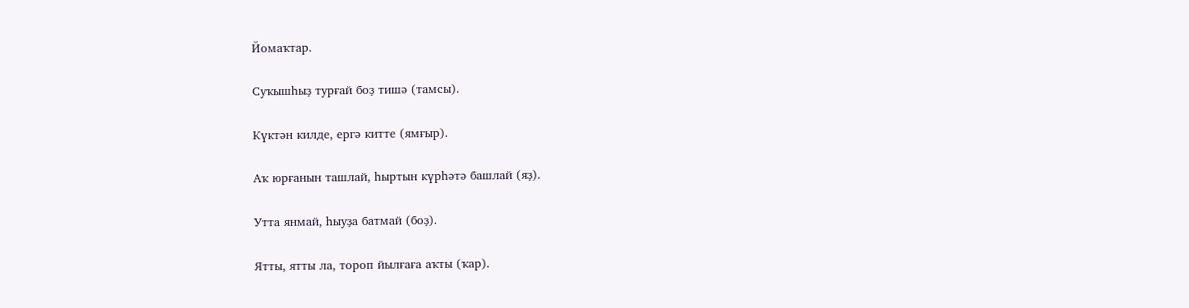Йомаҡтар.

Суҡышһыҙ турғай боҙ тишә (тамсы).

Күктән килде, ергә китте (ямғыр).

Аҡ юрғанын ташлай, һыртын күрһәтә башлай (яҙ).

Утта янмай, һыуҙа батмай (боҙ).

Ятты, ятты ла, тороп йылғаға аҡты (ҡар).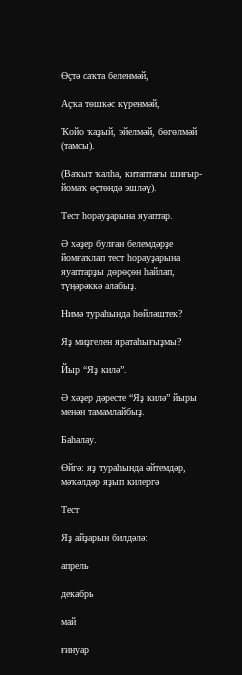Өҫтә саҡта беленмәй,

Аҫҡа төшкәс күренмәй,

Ҡойо ҡаҙый, эйелмәй, бөгөлмәй (тамсы).

(Ваҡыт ҡалһа, китаптағы шиғыр-йомаҡ өҫтөндә эшләү).

Тест һорауҙарына яуаптар.

Ә хәҙер булған белемдәрҙе йомғаҡлап тест һорауҙарына яуаптарҙы дөрөҫөн һайлап, түңәрәккә алабыҙ.

Нимә тураһында һөйләштек?

Яҙ миҙгелен яратаһығыҙмы?

Йыр “Яҙ килә”.

Ә хәҙер дәресте “Яҙ килә” йыры менән тамамлайбыҙ.

Баһалау.

Өйгә: яҙ тураһында әйтемдәр, мәҡәлдәр яҙып килергә

Тест

Яҙ айҙарын билдәлә:

апрель

декабрь

май

ғинуар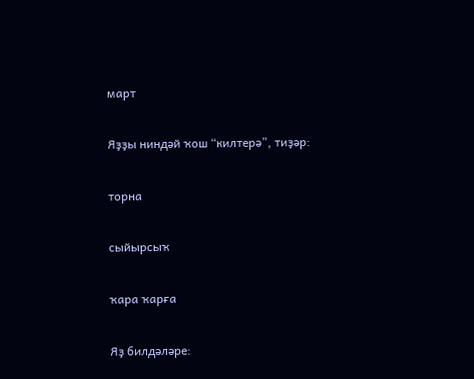март

Яҙҙы ниндәй ҡош “килтерә”, тиҙәр:

торна

сыйырсыҡ

ҡара ҡарға

Яҙ билдәләре: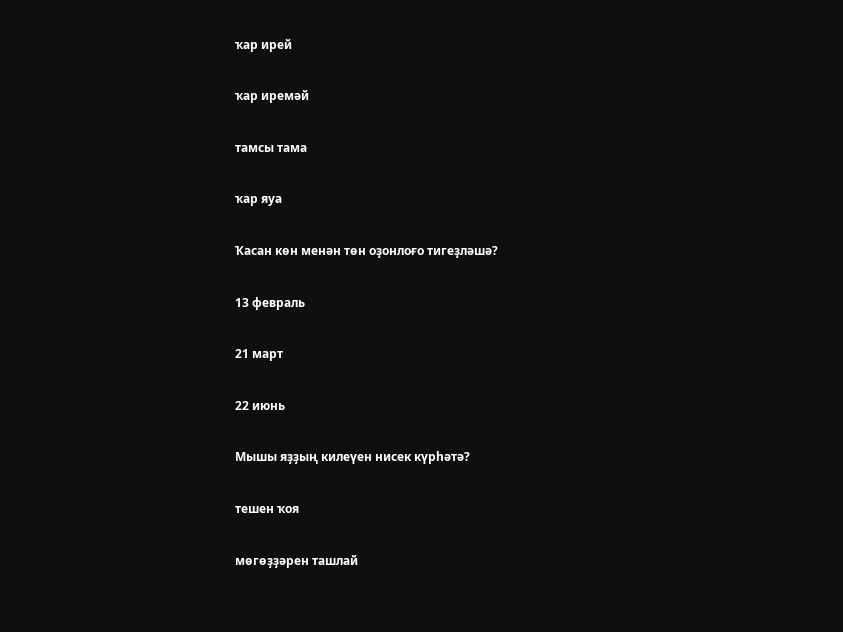ҡар ирей

ҡар иремәй

тамсы тама

ҡар яуа

Ҡасан көн менән төн оҙонлоғо тигеҙләшә?

13 февраль

21 март

22 июнь

Мышы яҙҙың килеүен нисек күрһәтә?

тешен ҡоя

мөгөҙҙәрен ташлай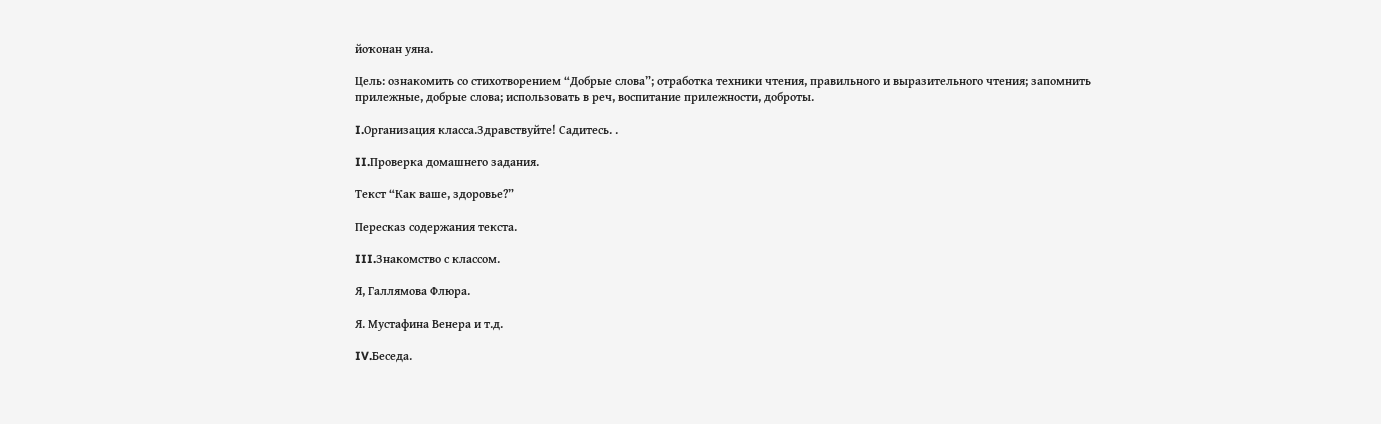йоҡонан уяна.

Цель: ознакомить со стихотворением “Добрые слова”; отработка техники чтения, правильного и выразительного чтения; запомнить прилежные, добрые слова; использовать в реч, воспитание прилежности, доброты.

I.Организация класса.Здравствуйте! Садитесь. .

II.Проверка домашнего задания.

Текст “Как ваше, здоровье?”

Пересказ содержания текста.

III.Знакомство с классом.

Я, Галлямова Флюра.

Я. Мустафина Венера и т.д.

IV.Беседа.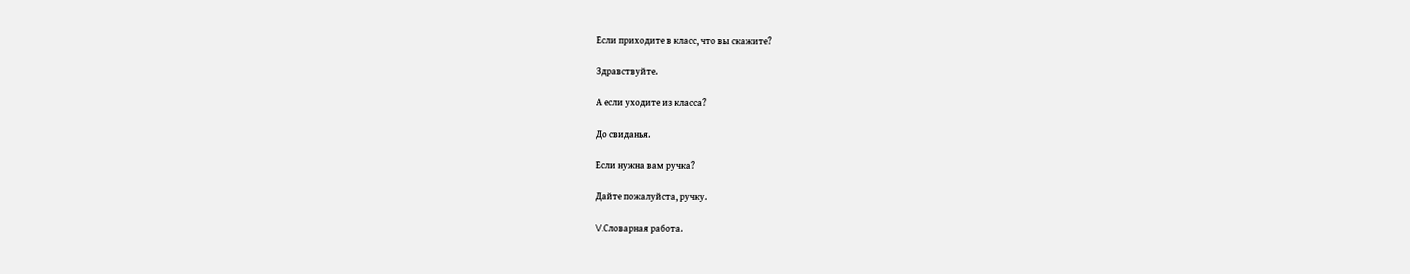Если приходите в класс, что вы скажите?

Здравствуйте.

А если уходите из класса?

До свиданья.

Если нужна вам ручка?

Дайте пожалуйста, ручку.

V.Словарная работа.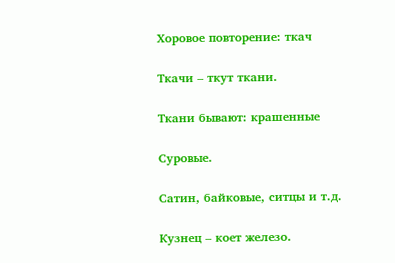Хоровое повторение: ткач

Ткачи – ткут ткани.

Ткани бывают: крашенные

Суровые.

Сатин, байковые, ситцы и т.д.

Кузнец – коет железо.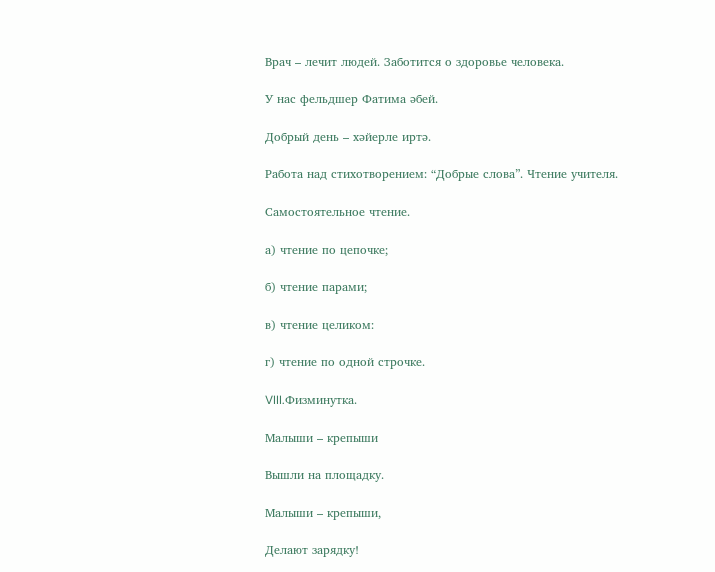Врач – лечит людей. Заботится о здоровье человека.

У нас фельдшер Фатима әбей.

Добрый день – хәйерле иртә.

Работа над стихотворением: “Добрые слова”. Чтение учителя.

Самостоятельное чтение.

а) чтение по цепочке;

б) чтение парами;

в) чтение целиком:

г) чтение по одной строчке.

VIII.Физминутка.

Малыши – крепыши

Вышли на площадку.

Малыши – крепыши,

Делают зарядку!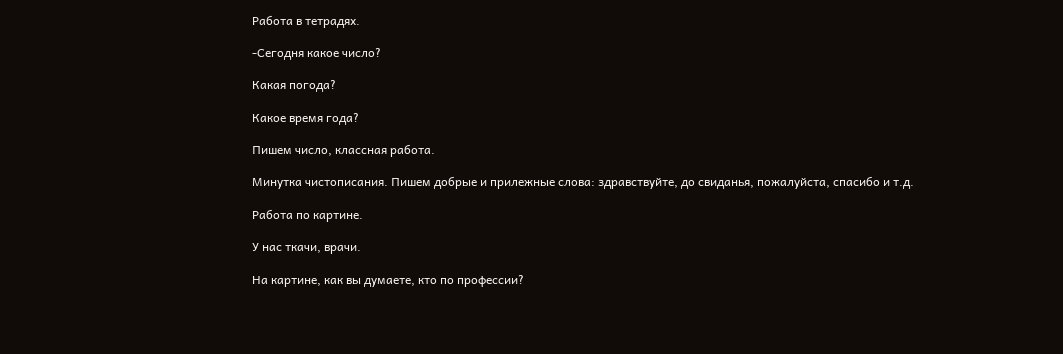Pабота в тетрадях.

-Сегодня какое число?

Какая погода?

Какое время года?

Пишем число, классная работа.

Минутка чистописания. Пишем добрые и прилежные слова: здравствуйте, до свиданья, пожалуйста, спасибо и т.д.

Работа по картине.

У нас ткачи, врачи.

На картине, как вы думаете, кто по профессии?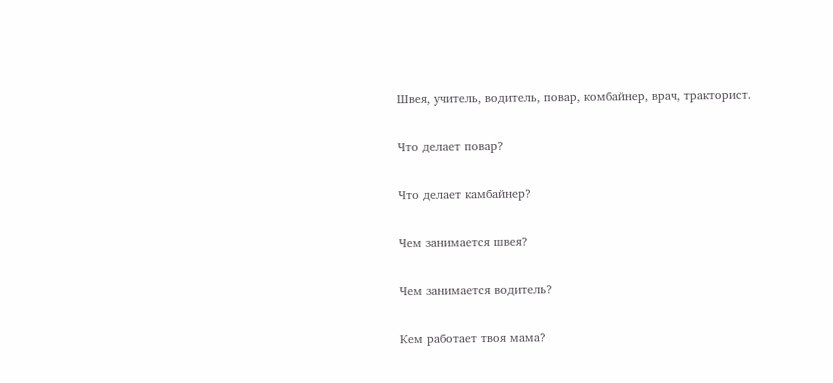Швея, учитель, водитель, повар, комбайнер, врач, тракторист.

Что делает повар?

Что делает камбайнер?

Чем занимается швея?

Чем занимается водитель?

Кем работает твоя мама?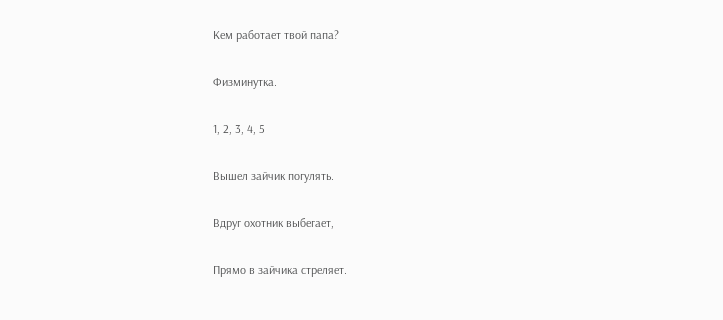Кем работает твой папа?

Физминутка.

1, 2, 3, 4, 5

Вышел зайчик погулять.

Вдруг охотник выбегает,

Прямо в зайчика стреляет.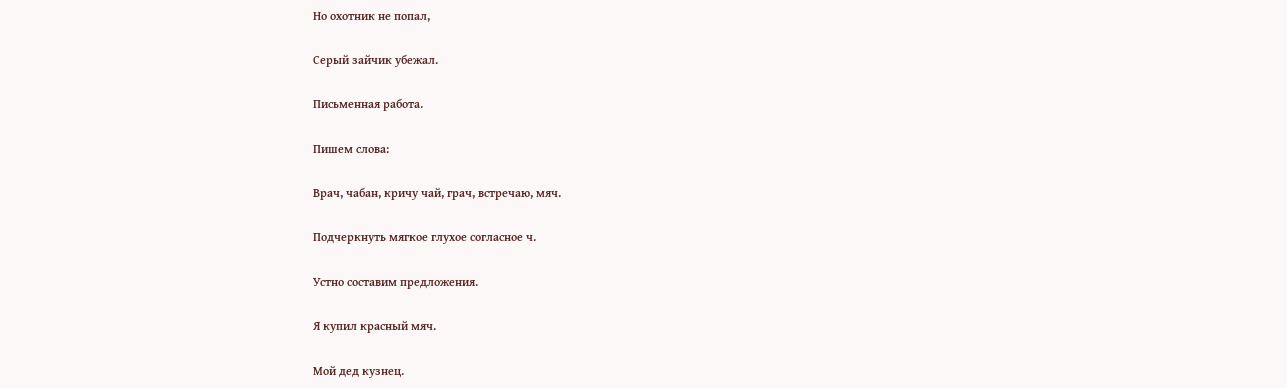Но охотник не попал,

Серый зайчик убежал.

Письменная работа.

Пишем слова:

Врач, чабан, кричу чай, грач, встречаю, мяч.

Подчеркнуть мягкое глухое согласное ч.

Устно составим предложения.

Я купил красный мяч.

Мой дед кузнец.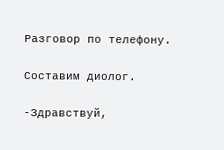Разговор по телефону.

Составим диолог.

-Здравствуй,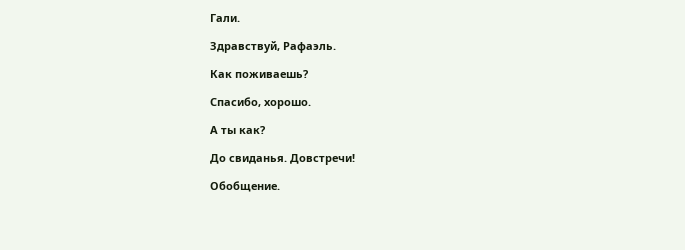Гали.

Здравствуй, Рафаэль.

Как поживаешь?

Спасибо, хорошо.

А ты как?

До свиданья. Довстречи!

Обобщение.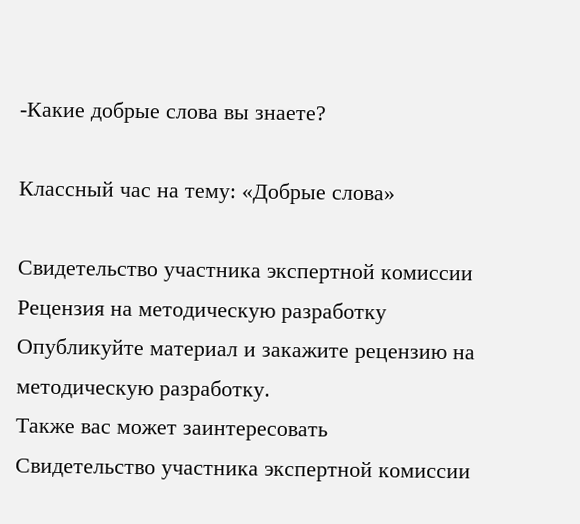-Какие добрые слова вы знаете?

Классный час на тему: «Добрые слова»

Свидетельство участника экспертной комиссии
Рецензия на методическую разработку
Опубликуйте материал и закажите рецензию на методическую разработку.
Также вас может заинтересовать
Свидетельство участника экспертной комиссии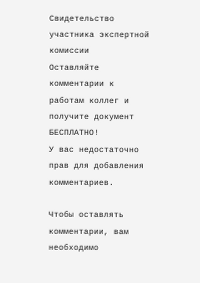Свидетельство участника экспертной комиссии
Оставляйте комментарии к работам коллег и получите документ
БЕСПЛАТНО!
У вас недостаточно прав для добавления комментариев.

Чтобы оставлять комментарии, вам необходимо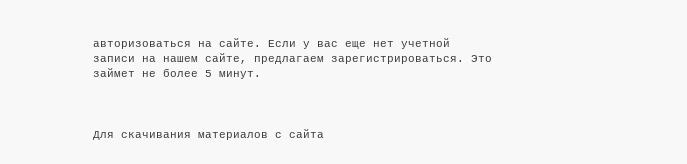авторизоваться на сайте. Если у вас еще нет учетной записи на нашем сайте, предлагаем зарегистрироваться. Это займет не более 5 минут.



Для скачивания материалов с сайта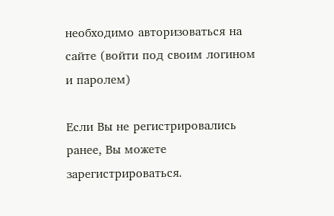необходимо авторизоваться на сайте (войти под своим логином и паролем)

Если Вы не регистрировались ранее, Вы можете зарегистрироваться.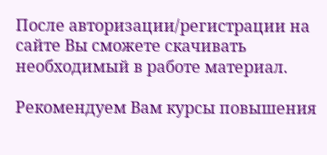После авторизации/регистрации на сайте Вы сможете скачивать необходимый в работе материал.

Рекомендуем Вам курсы повышения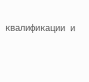квалификации и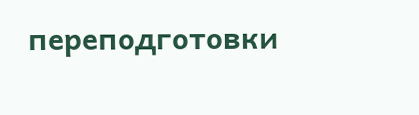переподготовки